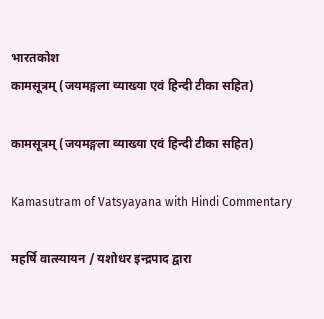भारतकोश
कामसूत्रम् (जयमङ्गला व्याख्या एवं हिन्दी टीका सहित)

कामसूत्रम् (जयमङ्गला व्याख्या एवं हिन्दी टीका सहित)

Kamasutram of Vatsyayana with Hindi Commentary

महर्षि वात्स्यायन / यशोधर इन्द्रपाद द्वारा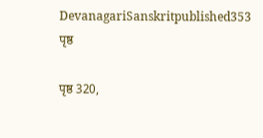DevanagariSanskritpublished353 पृष्ठ

पृष्ठ 320,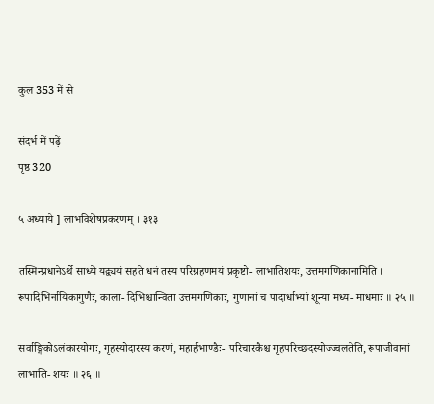कुल 353 में से

संदर्भ में पढ़ें
पृष्ठ 320

५ अध्याये ] लाभविशेषप्रकरणम् । ३१३

तस्मिन्प्रधानेऽर्थे साध्ये यद्व्ययं सहते धनं तस्य परिग्रहणमयं प्रकृष्टो- लाभातिशयः, उत्तमगणिकानामिति । रूपादिभिर्नायिकागुणैः, काला- दिभिश्चान्विता उत्तमगणिकाः, गुणानां च पादार्धाभ्यां शून्या मध्य- माधमाः ॥ २५ ॥

सर्वाङ्गिकोऽलंकारयोगः, गृहस्योदारस्य करणं, महार्हभाण्डैः- परिचारकैश्च गृहपरिच्छदस्योज्ज्वलतेति, रूपाजीवानां लाभाति- शयः ॥ २६ ॥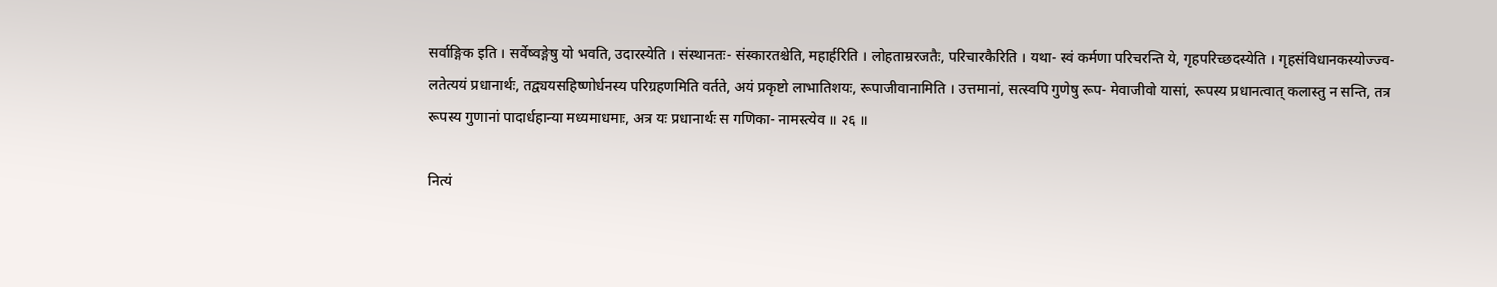सर्वाङ्गिक इति । सर्वेष्वङ्गेषु यो भवति, उदारस्येति । संस्थानतः- संस्कारतश्चेति, महार्हरिति । लोहताम्ररजतैः, परिचारकैरिति । यथा- स्वं कर्मणा परिचरन्ति ये, गृहपरिच्छदस्येति । गृहसंविधानकस्योज्ज्व- लतेत्ययं प्रधानार्थः, तद्व्ययसहिष्णोर्धनस्य परिग्रहणमिति वर्तते, अयं प्रकृष्टो लाभातिशयः, रूपाजीवानामिति । उत्तमानां, सत्स्वपि गुणेषु रूप- मेवाजीवो यासां, रूपस्य प्रधानत्वात् कलास्तु न सन्ति, तत्र रूपस्य गुणानां पादार्धहान्या मध्यमाधमाः, अत्र यः प्रधानार्थः स गणिका- नामस्त्येव ॥ २६ ॥

नित्यं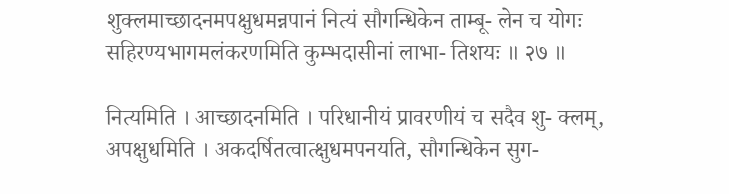शुक्लमाच्छादनमपक्षुधमन्नपानं नित्यं सौगन्धिकेन ताम्बू- लेन च योगः सहिरण्यभागमलंकरणमिति कुम्भदासीनां लाभा- तिशयः ॥ २७ ॥

नित्यमिति । आच्छादनमिति । परिधानीयं प्रावरणीयं च सदैव शु- क्लम्, अपक्षुधमिति । अकदर्षितत्वात्क्षुधमपनयति, सौगन्धिकेन सुग-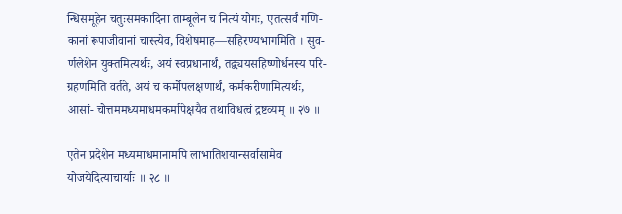न्धिसमूहेन चतुःसमकादिना ताम्बूलेन च नित्यं योगः, एतत्सर्वं गणि- कानां रूपाजीवानां चास्त्येव, विशेषमाह—सहिरण्यभागमिति । सुव- र्णलेशेन युक्तमित्यर्थः, अयं स्वप्रधानार्थं, तद्व्ययसहिष्णोर्धनस्य परि- ग्रहणमिति वर्तते, अयं च कर्मोपलक्षणार्थं, कर्मकरीणामित्यर्थः, आसां- चोत्तममध्यमाधमकर्मापेक्षयैव तथाविधत्वं द्रष्टव्यम् ॥ २७ ॥

एतेन प्रदेशेन मध्यमाधमानामपि लाभातिशयान्सर्वासामेव योजयेदित्याचार्याः ॥ २८ ॥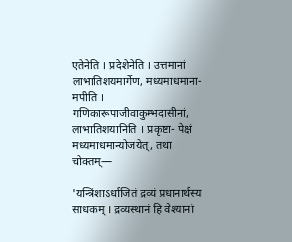एतेनेति । प्रदेशेनेति । उत्तमानां लाभातिशयमार्गेण, मध्यमाधमाना- मपीति । गणिकारूपाजीवाकुम्भदासीनां, लाभातिशयानिति । प्रकृष्टा- पेक्षं मध्यमाधमान्योजयेत्, तथा चोक्तम्—

'यन्त्रिंशाऽर्धाजितं द्रव्यं प्रधानार्थस्य साधकम् । द्रव्यस्थानं हि वेश्यानां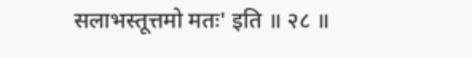सलाभस्तूत्तमो मतः' इति ॥ २८ ॥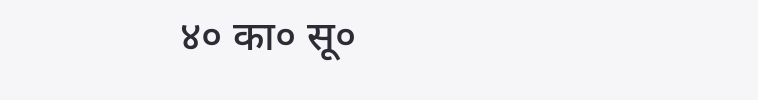४० का० सू०